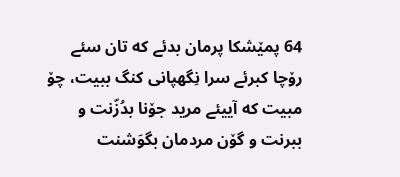64 پمێشکا پرمان بدئے که تان سئے رۆچا کبرئے سرا نِگهپانی کنگ ببیت، چۆ مبیت که آییئے مرید جۆنا بدُزّنت و ببرنت و گۆن مردمان بگوَشنت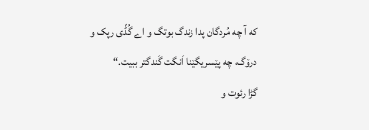که آ چه مُردگان پدا زندگ بوتگ و اے گُڈّی رپک و درۆگ، چه پێسریگێنا اَنگت گَندگتر ببیت.“
گڑا رئوت و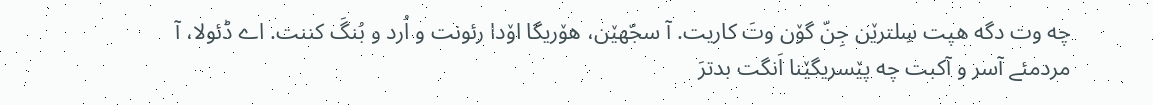چه وت دگه هپت سِلترێن جِنّ گۆن وتَ کاریت. آ سجّهێن، هۆریگا اۆدا رئونت و اُرد و بُنگَ کننت. اے ڈئولا، آ مردمئے آسر و آکبت چه پێسریگێنا اَنگت بدترَ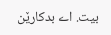بیت. اے بدکارێن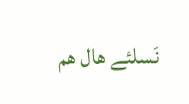نَسلئے هال هم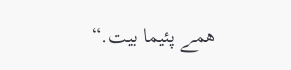همے پئیما بیت.“